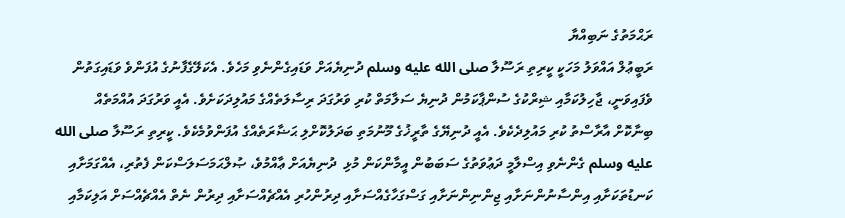ރަޙްމަތުގެ ނަބިއްޔާ
ރަބީޢުލް އައްވަލު މަހަކީ ކީރިތި ރަސޫލާ صلى الله عليه وسلم ދުނިޔެއަށް ވަޑައިގެންނެވި މަހެވެ. އެކަލޭގެފާނުގެ އުފަންވެ ވަޑައިގަތުން ވެފައިވަނީ، ޖާހިލުކަމާއި ޝިރްކުގެ ސުންޕާކަމުން ދުނިޔެ ސަލާމަތް ކުރި ވަރުގަދަ ރިސާލަތެއްގެ މައުލިދަކަށެވެ. އެއީ ވަރުގަދަ އުއްމަތެއް ބިނާކޮށް އާރާސްތު ކުރި މައުލިދެކެވެ. އެއީ ދުނިޔޭގެ ތާރީޚުގެ މޫނުމަތި ބަދަލުކޮށްލި ޙަޟާރަތެއްގެ އުފަންވުމެކެވެ. ކީރިތި ރަސޫލާ صلى الله عليه وسلم ގެންނެވި އިސްލާމީ ދަޢުވަތުގެ ސަބަބުން އީމާންކަން މުޅި  ދުނިޔެއަށް ޢާއްމުވެ، ޞުލްޙަމަސަލަސްކަން ފެތުރި، އެއްގަމަށާއި ކަނޑުތަކަށާއި އިންސާނުންނަށާއި ޖިންނިންނަށާއި ގަސްގަހާގެއްސަށާއި ދިރުންހުރި އެއްޗެއްސަށާއި ދިރުން ނެތް އެއްޗެއްސަށް އަލިކަމާއި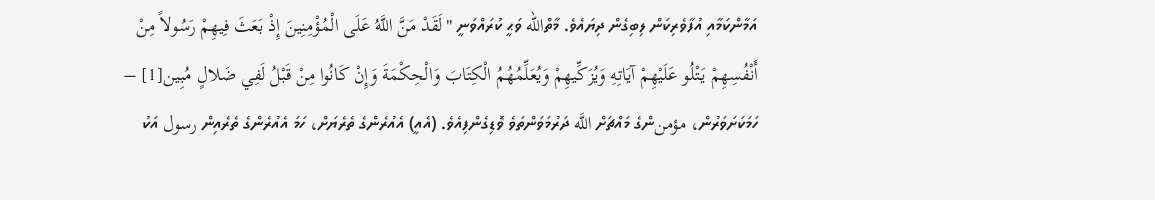އަމާންކަމާއި އުފާވެރިކަން ލިބިގެން ދިޔައެވެ. މާތްالله ވަޙީ ކުރައްވަނީ "لَقَدْ مَنَّ اللَّهُ عَلَى الْمُؤْمِنِينَ إِذْ بَعَثَ فِيهِمْ رَسُولاً مِنْ أَنْفُسِهِمْ يَتْلُو عَلَيْهِمْ آيَاتِهِ وَيُزَكِّيهِمْ وَيُعَلِّمُهُمُ الْكِتَابَ وَالْحِكْمَةَ وَإِنْ كَانُوا مِنْ قَبْلُ لَفِي ضَلالٍ مُبِين[1] – ހަމަކަށަވަރުން، مؤمنންގެ މައްޗަށް اللَّه ދަރުމަވަންތަވެ ވޮޑިގެންފިއެވެ. (އެއީ) އެއުރެންގެ ތެރެޔަށް، ހަމަ އެއުރެންގެ ތެރެއިން رسول އަކު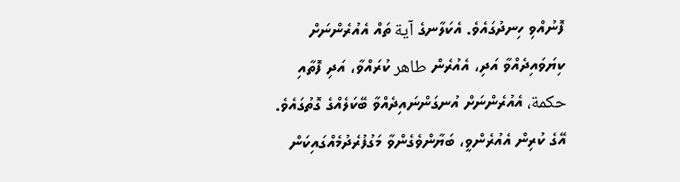ފޮނުއްވި ހިނދުގައެވެ. އެކަލާނގެ آية ތައް އެއުރެންނަށް ކިޔަވައިދެއްވާ އަދި، އެއުރެން طاهر ކުރައްވާ، އަދި ފޮތާއި حكمة، އެއުރެންނަށް އުނގަންނައިދެއްވާ ބޭކަލެއްގެ ގޮތުގައެވެ. އޭގެ ކުރިން އެއުރެންވީ، ބަޔާންވެގެންވާ މަގުފުރެދުމެއްގައިކަން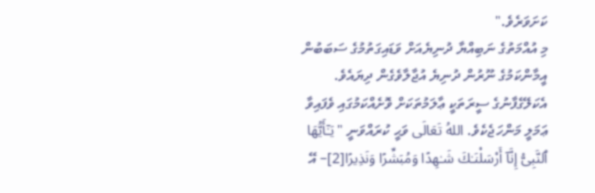ކަށަވަރެވެ."
މި އުއްމަތުގެ ނަބިއްޔާ ދުނިޔެއަށް ވަޑައިގަތުމުގެ ސަބަބުން އީމާންކަމުގެ ނޫރުން ދުނިޔެ އުޖާލާވެގެން ދިޔައެވެ. އެކަލޭގެފާނުގެ ސީރަތަކީ ޢާލަމުތަކަށް ވޮށެއްކަމުގައި ވެފައިވާ ޢަމަލީ މަންހަޖެކެވެ. اللهُ تَعَالَى ވަޙީ ކުރައްވަނީ "يَـٰٓأَيُّهَا ٱلنَّبِىُّ إِنَّآ أَرْسَلْنَـٰكَ شَـٰهِدًا وَمُبَشِّرًا وَنَذِيرًا[2]– އޭ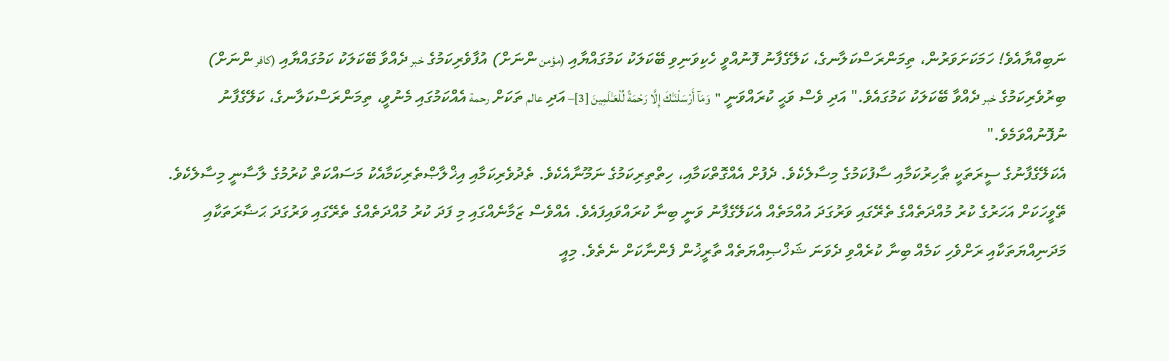ނަބިއްޔާއެވެ! ހަމަކަށަވަރުން، ތިމަންރަސްކަލާނގެ، ކަލޭގެފާނު ފޮނުއްވީ ހެކިވަނިވި ބޭކަލަކު ކަމުގައްޔާއި (مؤمن ންނަށް) އުފާވެރިކަމުގެ خبر ދެއްވާ ބޭކަލަކު ކަމުގައްޔާއި (كافر ންނަށް) ބިރުވެރިކަމުގެ خبر ދެއްވާ ބޭކަލަކު ކަމުގައެވެ." އަދި ވެސް ވަޙީ ކުރައްވަނީ "وَمَآ أَرْسَلْنَـٰكَ إِلَّا رَحْمَةً لِّلْعَـٰلَمِينَ [3]– އަދި عالم ތަކަށް رحمة އެއްކަމުގައި މެނުވީ، ތިމަންރަސްކަލާނގެ، ކަލޭގެފާނު ނުފޮނުއްވަމެވެ."
އެކަލޭގެފާނުގެ ސީރަތަކީ ޠާހިރުކަމާއި ސާފުކަމުގެ މިސާލެކެވެ. ދެފުށް އެއްގޮތްކަމާއި، ހިތްތިރިކަމުގެ ނަމޫނާއެކެވެ. ތެދުވެރިކަމާއި އިޚްލާޞްތެރިކަމާއެކު މަސައްކަތް ކުރުމުގެ ލާސާނީ މިސާލެކެވެ. ތޭވީހަކަށް އަހަރުގެ ކުރު މުއްދަތެއްގެ ތެރޭގައި ވަރުގަދަ އުއްމަތެއް އެކަލޭގެފާނު ވަނީ ބިނާ ކުރައްވައިފައެވެ. އެއްވެސް ޒަމާނެއްގައި މި ފަދަ ކުރު މުއްދަތެއްގެ ތެރޭގައި ވަރުގަދަ ޙަޟާރަތަކާއި މަދަނިއްޔަތަކާއި ރަށްވެހި ކަމެއް ބިނާ ކުރެއްވި ދެވަނަ ޝަޚްޞިއްޔަތެއް ތާރީޚުން ފެންނާކަށް ނެތެވެ. މިއީ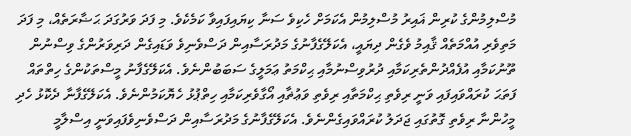މުސްލިމުންގެ ކުރިން ޣައިރު މުސްލިމުން އެކަމަށް ހެކިވެ ސަނާ ކިޔައިފައިވާ ކަމެކެވެ. މި ފަދަ ވަރުގަދަ ޙަޟާރަތެއް، މި ފަދަ މަތިވެރި އުއްމަތެއް ޤާއިމު ވެގެން ދިޔައީ، އެކަލޭގެފާނުގެ މަދުރަސާއިން ދަސްވެނިވެ ވަޑައިގެން ދަރިވަރުންގެ ވިސްނުން ތޫނުކަމާއި އުފެއްދުންތެރިކަމާއި ދުރުވިސްނުމާއި ޙިކްމަތު ޢަމަލީގެ ސަބަބުންނެވެ. އެކަލޭގެފާނު މީސްތަކުންގެ ހިތްތައް ފަތަޙަ ކުރައްވައިފައި ވަނީ ރިވެތި ޙިކްމަތާއި ރިވެތި ވަޢުޡާއި އޯގާވެރިކަމާއި ހިތްޕުޅު ހެޔޮކަމުންނެވެ. އެކަލޭގެފާނާ ދެކޮޅު ހެދި މީހުންނާ ރިވެތި ގޮތުގައި ޖަދަލު ކުރައްވައިގެންނެވެ. އެކަލޭގެފާނުގެ މަދުރަސާއިން ދަސްވެނިވެފައިވަނީ އިސްލާމީ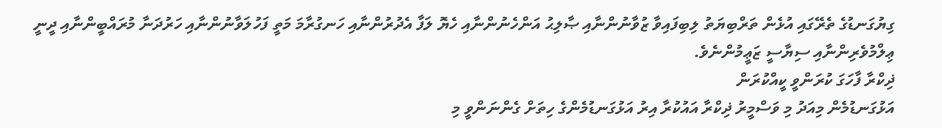ގިޔުގަނޑުގެ ތެރޭގައި އުޅެން ތަރްބިޔަތު ލިބިފައިވާ ޒުވާނުންނާއި ޞާލިޙު އަންހެނުންނާއި ހެޔޮ ލަފާ އެދުރުންނާއި ހަނގުރާމަ މަތީ ފަހުލަވާނުންނާއި ހަރުދަނާ މުރައްބީންނާއި ދީނީ ޢިލްމުވެރިންނާއި ސިޔާސީ ޒަޢީމުންނެވެ.
ޛިކްރާ ފާހަގަ ކުރަންވީ ކީއްކުރަން
އަޅުގަނޑުމެން މިއަދު މި ވަސްމީރު ޛިކްރާ އައުކުރާ އިރު އަޅުގަނޑުމެންގެ ހިތަށް ގެންނަންވީ މި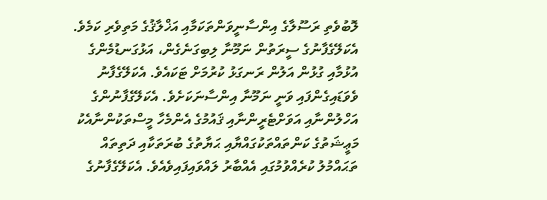ލޮބުވެތި ރަސޫލާގެ އިންސާނީވަންތަކަމާއި އަޚްލާޤުގެ މަތިވެރި ކަމެވެ. އެކަލޭގެފާނުގެ ސީރަތުން ނަމޫނާ ލިބިގަނެގެން، އަޅުގަނޑުމެންގެ އުޅުމާއި ގުޅުން އަލުން ރަނގަޅު ކުރުމަށް ޓަކައެވެ. އެކަލޭގެފާނު ވެވަޑައިގެންފައި ވަނީ ނަމޫނާ އިންސާނަކަށެވެ. އެކަލޭގެފާނުންގެ އަހްލުންނާއި އަވަށްޓެރީންނާއި ޤައުމުގެ އެންމެހާ މީސްތަކުންނާއެކު މަޢީޝަތުގެ ކަންތައްތަކުގައްޔާއި ޙަޔާތުގެ ބުރަތަކާއި ދަތިތައް ތަޙައްމުލު ކުރެއްވުމުގައި އެއްބާރު ލައްވައިފައިވެއެވެ. އެކަލޭގެފާނުގެ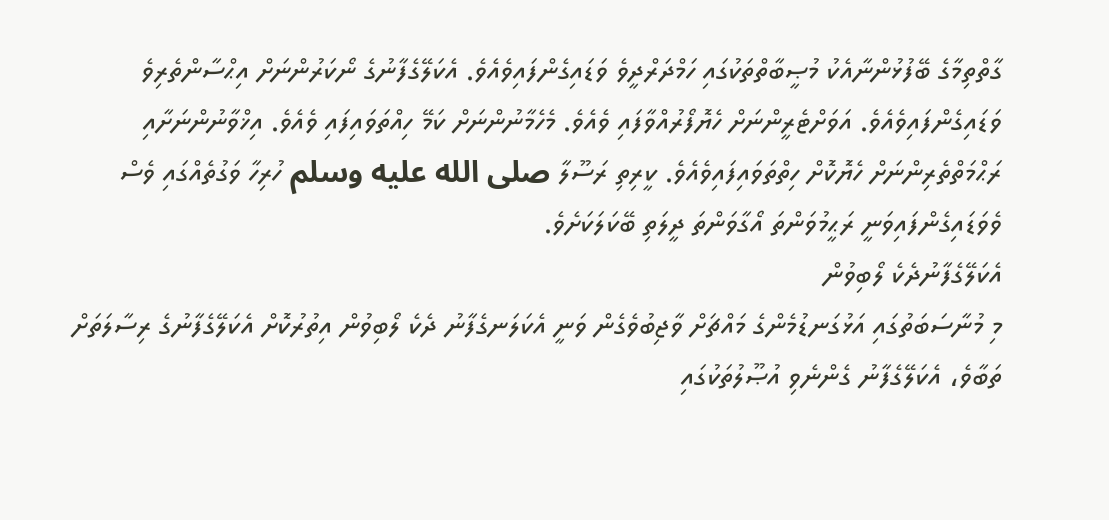ގާތްތިމާގެ ބޭފުޅުންނާއެކު މުޞީބާތްތަކުގައި ހަމްދަރްދީވެ ވަޑައިގެންފައިވެއެވެ. އެކަލޭގެފާނުގެ ނޯކަރުންނަށް އިޙްސާންތެރިވެ ވަޑައިގެންފައިވެއެވެ. އަވަށްޓެރީންނަށް ހެޔޮފޯރުއްވާފައި ވެއެވެ. މެހެމާނުންނަށް ކަމޭ ހިއްތަވައިފައި ވެއެވެ. އިޚްވާނުންނަށާއި ރަޙްމަތްތެރިންނަށް ހެޔޮކޮށް ހިތްތަވައިފައިވެއެވެ. ކީރިތި ރަސޫލާ صلى الله عليه وسلم ހުރިހާ ވަގުތެއްގައި ވެސް ވެވަޑައިގެންފައިވަނީ ރަޙީމުވަންތަ އޯގާވަންތަ ދީލަތި ބޭކަލަކަށެވެ.
އެކަލޭގެފާނުދެކެ ލޯބިވުން
މި މުނާސަބަތުގައި އަޅުގަނޑުމެންގެ މައްޗަށް ވާޖިބުވެގެން ވަނީ އެކަލަނގެފާނު ދެކެ ލޯބިވުން އިތުރުކޮށް އެކަލޭގެފާނުގެ ރިސާލަތަށް ތަބާވެ، އެކަލޭގެފާނު ގެންނެވި އުޞޫލުތަކުގައި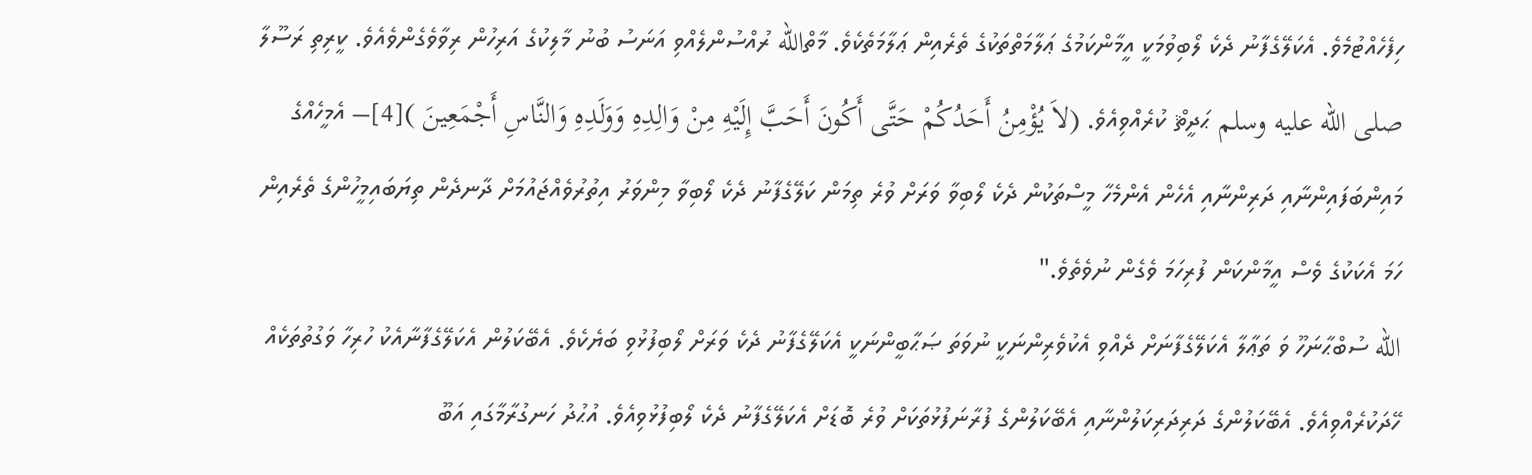ހިފެހެއްޓުމެވެ. އެކަލޭގެފާނު ދެކެ ލޯބިވުމަކީ އީމާންކަމުގެ ޢަލާމަތްތަކުގެ ތެރެއިން ޢަލާމަތެކެވެ. މާތްالله ރުއްސުންލެއްވި އަނަސު ބުނު މާލިކުގެ އަރިހުން ރިވާވެގެންވެއެވެ. ކީރިތި ރަސޫލާ صلى الله عليه وسلم ޙަދީޘް ކުރެއްވިއެވެ. (لاَ يُؤْمِنُ أَحَدُكُمْ حَتَّى أَكُونَ أَحَبَّ إِلَيْهِ مِنْ وَالِدِهِ وَوَلَدِهِ وَالنَّاسِ أَجْمَعِينَ )[4]– އެމީހެއްގެ މައިންބަފައިންނާއި ދަރިންނާއި އެހެން އެންމެހާ މީސްތަކުން ދެކެ ލޯބިވާ ވަރަށް ވުރެ ތިމަން ކަލޭގެފާނު ދެކެ ލޯބިވާ މިންވަރު އިތުރުވެއްޖައުމަށް ދާނދެން ތިޔަބައިމީހުންގެ ތެރެއިން ހަމަ އެކަކުގެ ވެސް އީމާންކަން ފުރިހަމަ ވެގެން ނުވެތެވެ."
الله ސުބްޙާނަހޫ ވަ ތަޢާލާ އެކަލޭގެފާނަށް ދެއްވި އެކުވެރިންނަކީ ނުވަތަ ޞަޙާބީންނަކީ އެކަލޭގެފާނު ދެކެ ވަރަށް ލޯބިފުޅުވި ބަޔެކެވެ. އެބޭކަލުން އެކަލޭގެފާނާއެކު ހުރިހާ ވަގުތުތަކެއް ހޭދަކުރެއްވިއެވެ. އެބޭކަލުންގެ ދަރިދަރިކަލުންނާއި އެބޭކަލުންގެ ފުރާނަފުޅުތަކަށް ވުރެ ބޮޑަށް އެކަލޭގެފާނު ދެކެ ލޯބިފުޅުވިއެވެ. އުޙުދު ހަނގުރާމާގައި އަބޫ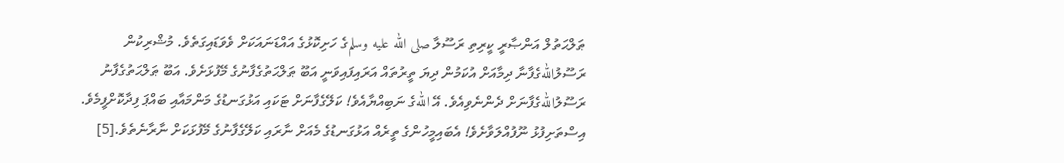ޠަލްޙަތުލް އަންޞާރީ ކީރިތި ރަސޫލާ صلى الله عليه وسلمގެ ހަށިކޮޅުގެ އައްޑަނައަކަށް ވެވަޑައިގަތެވެ. މުޝްރިކުން ރަސޫލުاللهގެފާނާ ދިމާއަށް އުކަމުން ދިޔަ ތީރުތައް އަރައިފައިވަނީ އަބޫ ޠަލްޙަތުގެފާނުގެ މޭފުޅަށެވެ. އަބޫ ޠަލްޙަތުގެފާނު ރަސޫލުاللهގެފާނަށް ދެންނެވިއެވެ. އޭ اللهގެ ނަބިއްޔާއެވެ! ކަލޭގެފާނަށް ޓަކައި އަޅުގަނޑުގެ މަންމައާއި ބައްޕަ ފިދާކޮށްފީމެވެ. އިސްތަށިފުޅު ނޫފުއްލަވާށެވެ! އެބައިމީހުންގެ ތީރެއް އަޅުގަނޑުގެ މެއަށް ނާރައި ކަލޭގެފާނުގެ މޭފުޅަކަށް ނާރާނެތެވެ.[5]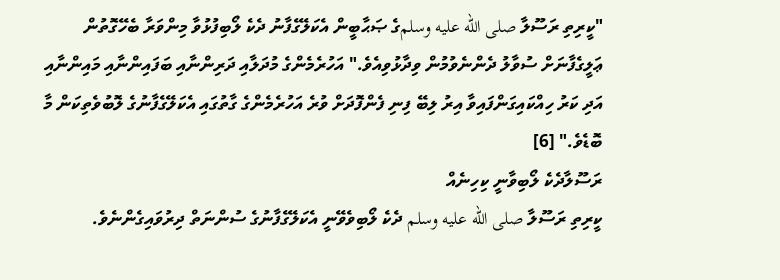"ކީރިތި ރަސޫލާ صلى الله عليه وسلمގެ ޞަޙާބީން އެކަލޭގެފާނު ދެކެ ލޯބިފުޅުވާ މިންވަރާ ބެހޭގޮތުން ޢަލީގެފާނަށް ސުވާލު ދެންނެވުމުން ވިދާޅުވިއެވެ." އަހުރެމެންގެ މުދަލާއި ދަރިންނާއި ބަފައިންނާއި މައިންނާއި އަދި ކަރު ހިއްކައިގަންފައިވާ އިރު ލިބޭ ފިނި ފެންފޮދަށް ވުރެ އަހުރެމެންގެ ގާތުގައި އެކަލޭގެފާނުގެ ލޮބުވެތިކަން މާ ބޮޑެވެ." [6]
ރަސޫލާދެކެ ލޯބިވާނީ ކިހިނެއް
ކީރިތި ރަސޫލާ صلى الله عليه وسلم ދެކެ ލޯބިވެވޭނީ އެކަލޭގެފާނުގެ ސުންނަތް ދިރުވައިގެންނެވެ.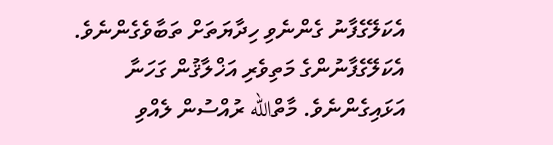އެކަލޭގެފާނު ގެންނެވި ހިދާޔަތަށް ތަބާވެގެންނެވެ. އެކަލޭގެފާނުންގެ މަތިވެރި އަޚްލާޤުން ގަހަނާ އަޅައިގެންނެވެ. މާތްالله ރުއްސުން ލެއްވި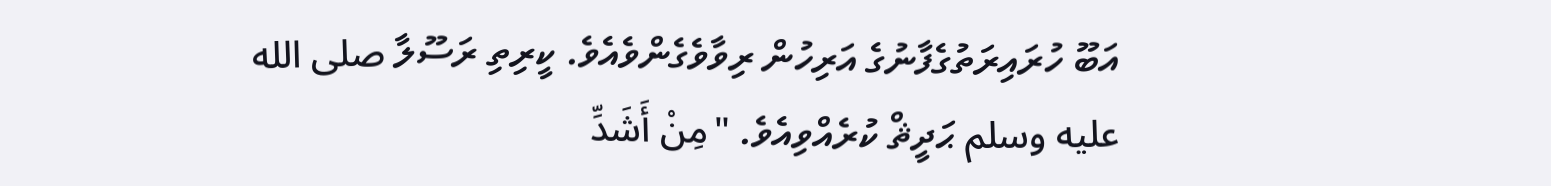އަބޫ ހުރައިރަތުގެފާނުގެ އަރިހުން ރިވާވެގެންވެއެވެ. ކީރިތި ރަސޫލާ صلى الله عليه وسلم ޙަދީޘް ކުރެއްވިއެވެ. "مِنْ أَشَدِّ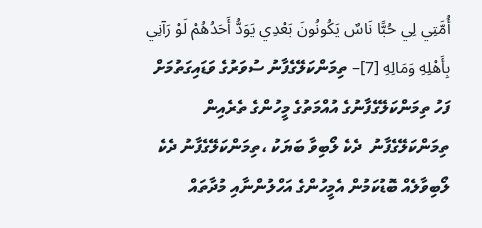أُمَّتِي لِي حُبًّا نَاسٌ يَكُونُونَ بَعْدِي يَوَدُّ أَحَدُهُمْ لَوْ رَآنِي بِأَهْلِهِ وَمَالِهِ [7]– ތިމަންކަލޭގެފާނު ސުވަރުގެ ވަޑައިގަތުމަށް ފަހު ތިމަންކަލޭގެފާނުގެ އުއްމަތުގެ މީހުންގެ ތެރެއިން ތިމަންކަލޭގެފާނު  ދެކެ ލޯބިވާ ބަޔަކު ،ތިމަންކަލޭގެފާނު ދެކެ  ލޯބިވާލެއް ބޮޑުކަމުން އެމީހުންގެ އަހްލުންނާއި މުދާތައް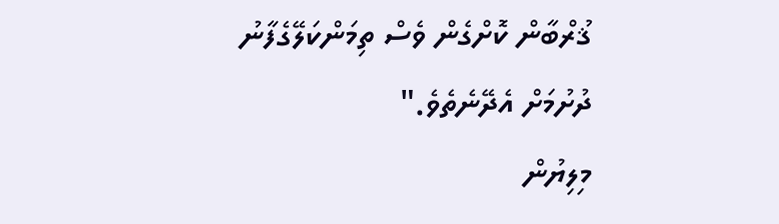ޤުރްބާން ކޮށްގެން ވެސް ތިމަންކަލޭގެފާނު ދުށުމަށް އެދޭނެތެވެ."
މިލިޔުން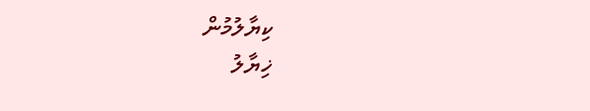ކިޔާލުމުން
ޚިޔާލު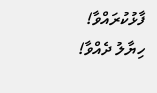ފާޅުކުރައްވާ!
ހިޔާލު ދެއްވާ!